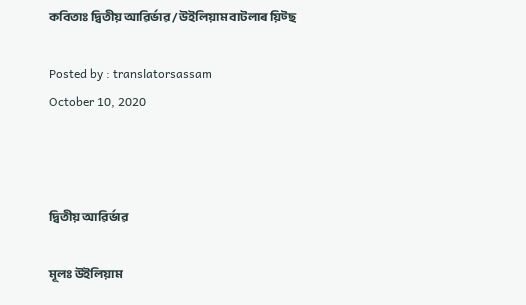কবিতাঃ দ্বিতীয় আৱিৰ্ভাৱ / উইলিয়াম বাটলাৰ য়িট্ছ

Posted by : translatorsassam
October 10, 2020



দ্বিতীয় আৱিৰ্ভাৱ

মূলঃ উইলিয়াম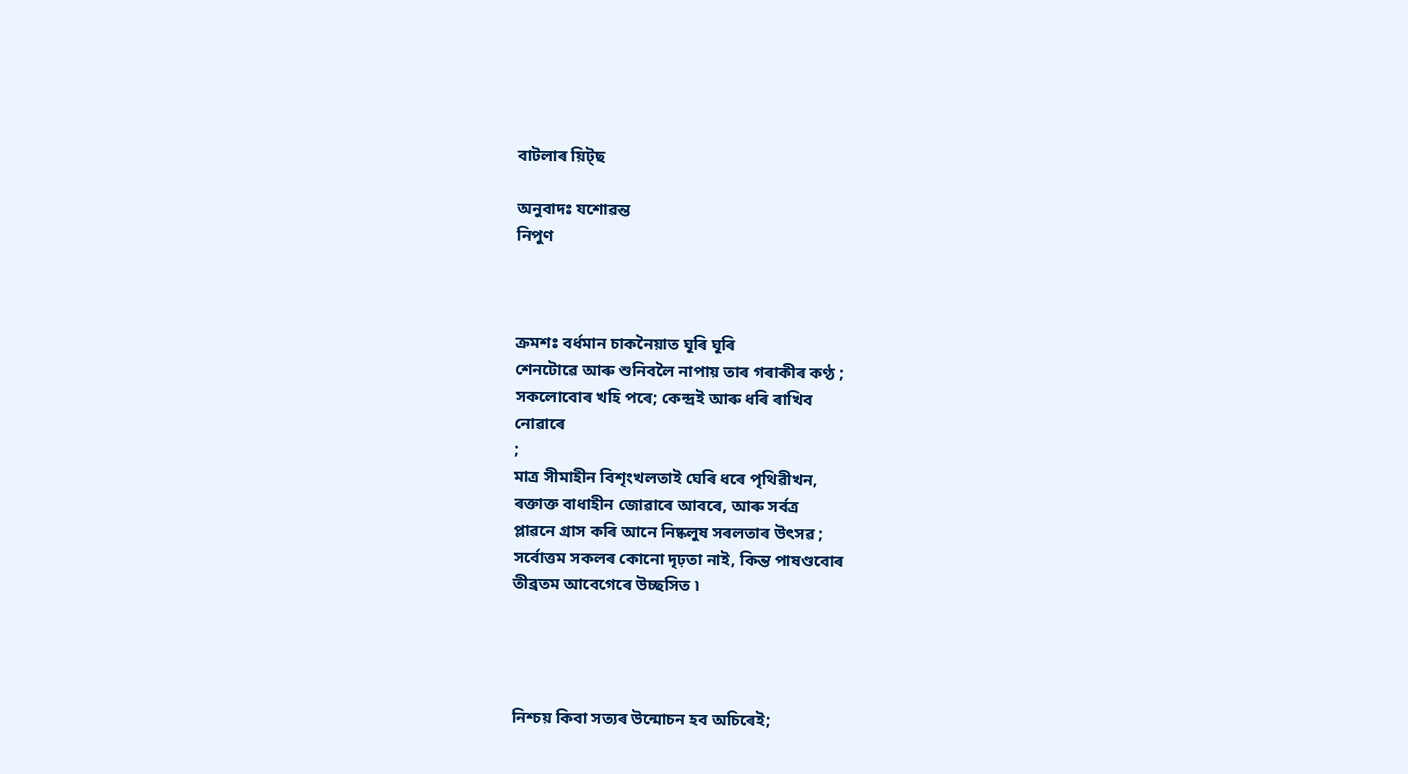বাটলাৰ য়িট্ছ

অনুবাদঃ যশোৱন্ত
নিপুণ



ক্ৰমশঃ বৰ্ধমান চাকনৈয়াত ঘূৰি ঘূৰি
শেনটোৱে আৰু শুনিবলৈ নাপায় তাৰ গৰাকীৰ কণ্ঠ ;
সকলোবোৰ খহি পৰে; কেন্দ্ৰই আৰু ধৰি ৰাখিব
নোৱাৰে
;
মাত্ৰ সীমাহীন বিশৃংখলতাই ঘেৰি ধৰে পৃথিৱীখন,
ৰক্তাক্ত বাধাহীন জোৱাৰে আবৰে, আৰু সৰ্বত্ৰ
প্লাৱনে গ্ৰাস কৰি আনে নিষ্কলুষ সৰলতাৰ উৎসৱ ;
সৰ্বোত্তম সকলৰ কোনো দৃঢ়তা নাই, কিন্ত পাষণ্ডবোৰ
তীব্ৰতম আবেগেৰে উচ্ছসিত ৷




নিশ্চয় কিবা সত্যৰ উন্মোচন হব অচিৰেই;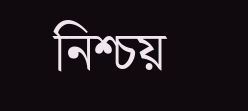নিশ্চয়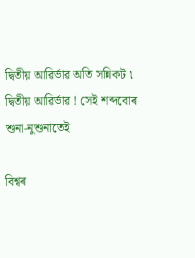দ্বিতীয় আৱিৰ্ভাৱ অতি সন্নিকট ৷
দ্বিতীয় আৱিৰ্ভাৱ ! সেই শব্দবোৰ
শুনা-নুশুনাতেই

বিশ্বৰ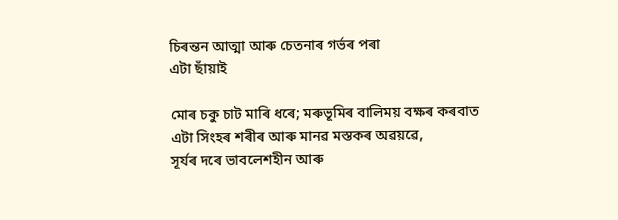চিৰন্তন আত্মা আৰু চেতনাৰ গৰ্ভৰ পৰা
এটা ছাঁয়াই

মোৰ চকু চাট মাৰি ধৰে; মৰুভূমিৰ বালিময় বক্ষৰ কৰবাত
এটা সিংহৰ শৰীৰ আৰু মানৱ মস্তকৰ অৱয়ৱে,
সূৰ্যৰ দৰে ভাবলেশহীন আৰু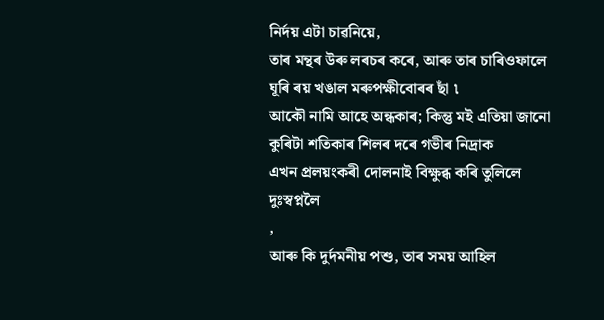নিৰ্দয় এটা চাৱনিয়ে,
তাৰ মন্থৰ উৰু লৰচৰ কৰে, আৰু তাৰ চাৰিওফালে
ঘূৰি ৰয় খঙাল মৰুপক্ষীবোৰৰ ছাঁ ৷
আকৌ নামি আহে অন্ধকাৰ; কিন্তু মই এতিয়া জানো
কুৰিটা শতিকাৰ শিলৰ দৰে গভীৰ নিদ্ৰাক
এখন প্ৰলয়ংকৰী দোলনাই বিক্ষুব্ধ কৰি তুলিলে
দুঃস্বপ্নলৈ
,
আৰু কি দুৰ্দমনীয় পশু, তাৰ সময় আহিল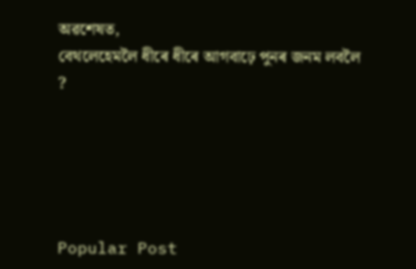অৱশেষত,
বেথলেহেমলৈ ধীৰে ধীৰে আগবাঢ়ে পুনৰ জনম লবলৈ ?





Popular Post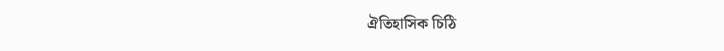ঐতিহাসিক চিঠি